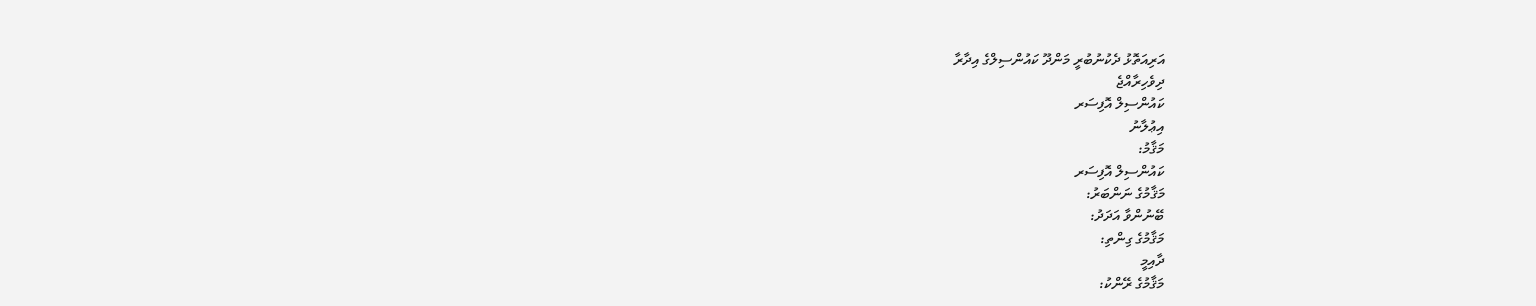އަރިއަތޮޅު ދެކުނުބުރީ މަންދޫ ކައުންސިލްގެ އިދާރާ
ދިވެހިރާއްޖެ
ކައުންސިލް އޮފިސަރ
އިޢުލާނު
މަޤާމު:
ކައުންސިލް އޮފިސަރ
މަޤާމުގެ ނަންބަރު:
ބޭނުންވާ އަދަދު:
މަޤާމުގެ ގިންތި:
ދާއިމީ
މަޤާމުގެ ރޭންކު: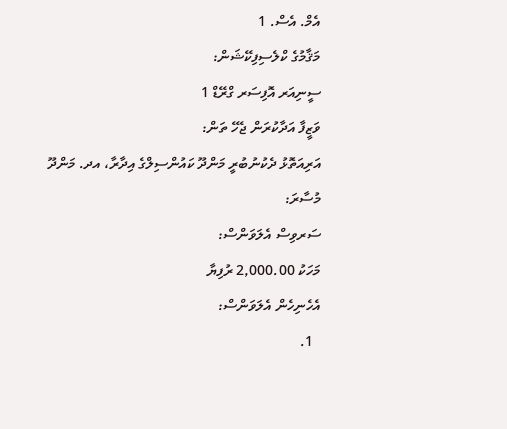އެމް. އެސް. 1
މަޤާމުގެ ކްލެސިފިކޭޝަން:
ސީނިއަރ އޮފިސަރ ގްރޭޑް 1
ވަޒީފާ އަދާކުރަން ޖެހޭ ތަން:
އަރިއަތޮޅު ދެކުނުބުރީ މަންދޫ ކައުންސިލްގެ އިދާރާ، އދ. މަންދޫ
މުސާރަ:
ސަރވިސް އެލަވަންސް:
މަހަކު 2,000.00 ރުފިޔާ
އެހެނިހެން އެލަވަންސް:
  1.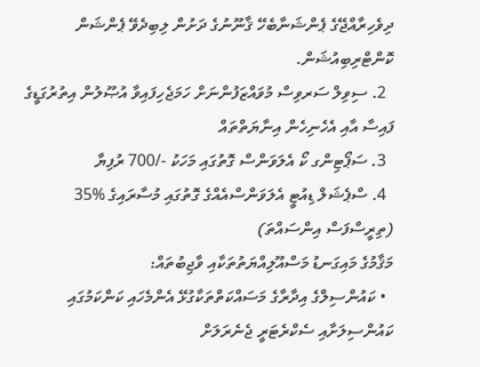ދިވެހިރާއްޖޭގެ ޕެންޝަނާބެހޭ ޤާނޫނުގެ ދަށުން ލިބިދެވޭ ޕެންޝަން ކޮންޓްރިބިއުޝަން.
  2. ސިވިލް ސަރވިސް މުވައްޒަފުންނަށް ހަމަޖެހިފައިވާ އުޞޫލުން އިތުރުގަޑީގެ ފައިސާ އާއި އެހެނިހެން އިނާޔަތްތައް
  3. ސަޕޯޓިންގ ކޯ އެލަވަންސް ގޮތުގައި މަހަކު -/700 ރުފިޔާ
  4. ސްޕެޝަލް ޑިއުޓީ އެލަވަންސްއެއްގެ ގޮތުގައި މުސާރައިގެ %35 (ތިރީސްފަސް އިންސައްތަ)
މަޤާމުގެ މައިގަނޑު މަސްއޫލިއްޔަތުތަކާއި ވާޖިބުތައް:
  • ކައުންސިލްގެ އިދާރާގެ މަސައްކަތްތަކާގުޅޭ އެންމެހައި ކަންކަމުގައި ކައުންސިލަށާއި ސެކްރެޓަރީ ޖެނެރަލަށް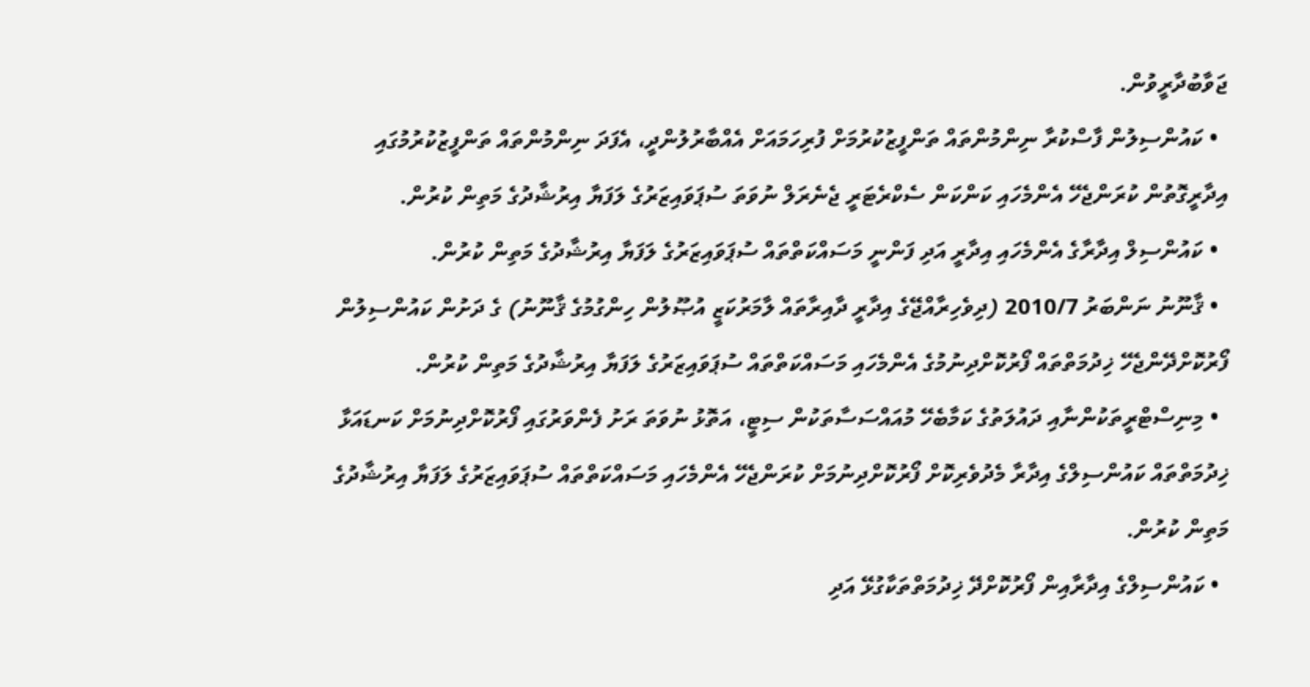ޖަވާބުދާރީވުން.
  • ކައުންސިލުން ފާސްކުރާ ނިންމުންތައް ތަންފީޒުކުރުމަށް ފުރިހަމައަށް އެއްބާރުލުންދީ، އެފަދަ ނިންމުންތައް ތަންފީޒުކުރުމުގައި އިދާރީގޮތުން ކުރަންޖެހޭ އެންމެހައި ކަންކަން ސެކްރެޓަރީ ޖެނެރަލް ނުވަތަ ސުޕަވައިޒަރުގެ ލަފަޔާ އިރުޝާދުގެ މަތިން ކުރުން.
  • ކައުންސިލް އިދާރާގެ އެންމެހައި އިދާރީ އަދި ފަންނީ މަސައްކަތްތައް ސުޕަވައިޒަރުގެ ލަފަޔާ އިރުޝާދުގެ މަތިން ކުރުން.
  • ޤާނޫނު ނަންބަރު 2010/7 (ދިވެހިރާއްޖޭގެ އިދާރީ ދާއިރާތައް ލާމަރުކަޒީ އުޞޫލުން ހިންގުމުގެ ޤާނޫނު) ގެ ދަށުން ކައުންސިލުން ފޯރުކޮށްދޭންޖެހޭ ޚިދުމަތްތައް ފޯރުކޮށްދިނުމުގެ އެންމެހައި މަސައްކަތްތައް ސުޕަވައިޒަރުގެ ލަފަޔާ އިރުޝާދުގެ މަތިން ކުރުން.
  • މިނިސްޓްރީތަކުންނާއި ދައުލަތުގެ ކަމާބެހޭ މުއައްސަސާތަކުން ސިޓީ، އަތޮޅު ނުވަތަ ރަށު ފެންވަރުގައި ފޯރުކޮށްދިނުމަށް ކަނޑައަޅާ ޚިދުމަތްތައް ކައުންސިލްގެ އިދާރާ މެދުވެރިކޮށް ފޯރުކޮށްދިނުމަށް ކުރަންޖެހޭ އެންމެހައި މަސައްކަތްތައް ސުޕަވައިޒަރުގެ ލަފަޔާ އިރުޝާދުގެ މަތިން ކުރުން.
  • ކައުންސިލްގެ އިދާރާއިން ފޯރުކޮށްދޭ ޚިދުމަތްތަކާގުޅޭ އަދި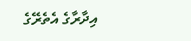އިދާރާގެ އެތެރޭގެ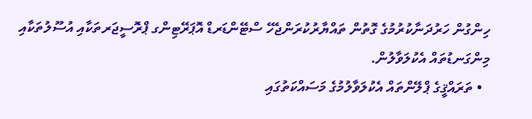ހިންގުން ހަރުދަނާކުރުމުގެ ގޮތުން ތައްޔާރުކުރަންޖެހޭ ސްޓޭންޑަރޑް އޮޕަރޭޓިންގ ޕްރޮސީޖަރތަކާއި އުސޫލުތަކާއި މިންގަނޑުތައް އެކުލަވާލުން.
  • ތަރައްޤީގެ ޕްލޭންތައް އެކުލަވާލުމުގެ މަސައްކަތުގައި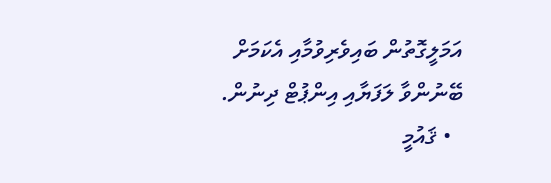އަމަލީގޮތުން ބައިވެރިވުމާއި އެކަމަށް ބޭނުންވާ ލަފަޔާއި އިންޕުޓް ދިނުން.
  • ޤައުމީ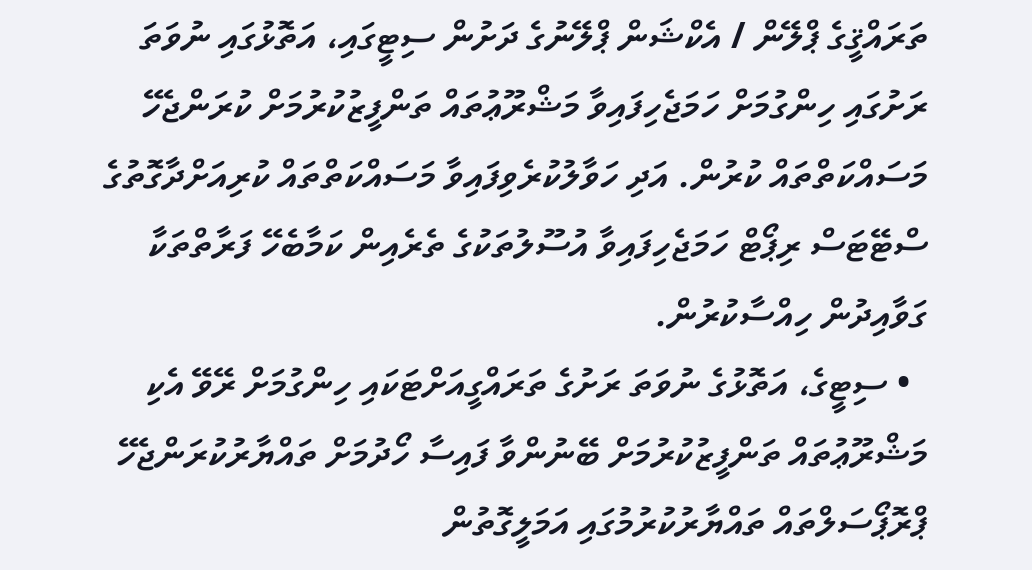ތަރައްޤީގެ ޕްލޭން / އެކްޝަން ޕްލޭނުގެ ދަށުން ސިޓީގައި، އަތޮޅުގައި ނުވަތަ ރަށުގައި ހިންގުމަށް ހަމަޖެހިފައިވާ މަޝްރޫޢުތައް ތަންފީޒުކުރުމަށް ކުރަންޖެހޭ މަސައްކަތްތައް ކުރުން. އަދި ހަވާލުކުރެވިފައިވާ މަސައްކަތްތައް ކުރިއަށްދާގޮތުގެ ސްޓޭޓަސް ރިޕޯޓް ހަމަޖެހިފައިވާ އުސޫލުތަކުގެ ތެރެއިން ކަމާބެހޭ ފަރާތްތަކާ ގަވާއިދުން ހިއްސާކުރުން.
  • ސިޓީގެ، އަތޮޅުގެ ނުވަތަ ރަށުގެ ތަރައްގީއަށްޓަކައި ހިންގުމަށް ރޭވޭ އެކި މަޝްރޫޢުތައް ތަންފީޒުކުރުމަށް ބޭނުންވާ ފައިސާ ހޯދުމަށް ތައްޔާރުކުރަންޖެހޭ ޕްރޮޕޯސަލްތައް ތައްޔާރުކުރުމުގައި އަމަލީގޮތުން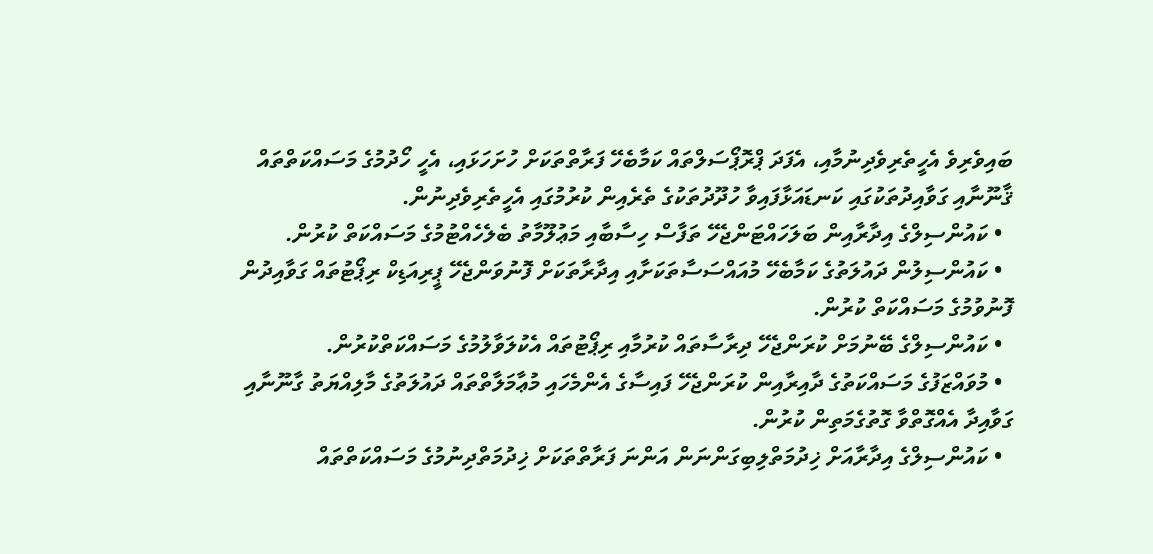ބައިވެރިވެ އެހީތެރިވެދިނުމާއި، އެފަދަ ޕްރޮޕޯސަލްތައް ކަމާބެހޭ ފަރާތްތަކަށް ހުށަހަޅައި، އެހީ ހޯދުމުގެ މަސައްކަތްތައް ޤާނޫނާއި ގަވާއިދުތަކުގައި ކަނޑައަޅާފައިވާ ހުދޫދުތަކުގެ ތެރެއިން ކުރުމުގައި އެހީތެރިވެދިނުން.
  • ކައުންސިލްގެ އިދާރާއިން ބަލަހައްޓަންޖެހޭ ތަފާސް ހިސާބާއި މަޢުލޫމާތު ބެލެހެއްޓުމުގެ މަސައްކަތް ކުރުން.
  • ކައުންސިލުން ދައުލަތުގެ ކަމާބެހޭ މުއައްސަސާތަކަށާއި އިދާރާތަކަށް ފޮނުވަންޖެހޭ ޕީރިއަޑިކް ރިޕޯޓުތައް ގަވާއިދުން ފޮނުވުމުގެ މަސައްކަތް ކުރުން.
  • ކައުންސިލްގެ ބޭނުމަށް ކުރަންޖެހޭ ދިރާސާތައް ކުރުމާއި ރިޕޯޓުތައް އެކުލަވާލުމުގެ މަސައްކަތްކުރުން.
  • މުވައްޒަފުގެ މަސައްކަތުގެ ދާއިރާއިން ކުރަންޖެހޭ ފައިސާގެ އެންމެހައި މުޢާމަލާތްތައް ދައުލަތުގެ މާލިއްޔަތު ގާނޫނާއި ގަވާއިދާ އެއްގޮތްވާ ގޮތުގެމަތިން ކުރުން.
  • ކައުންސިލްގެ އިދާރާއަށް ޚިދުމަތްލިބިގަންނަން އަންނަ ފަރާތްތަކަށް ޚިދުމަތްދިނުމުގެ މަސައްކަތްތައް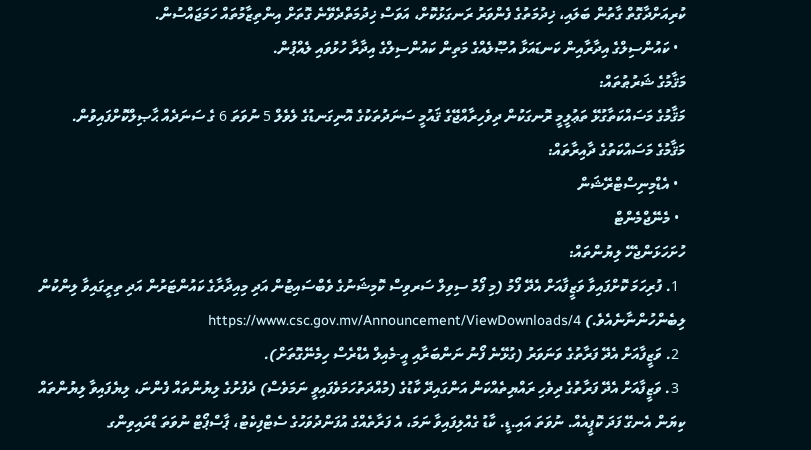ކުރިއަށްދާގޮތް ގާތުން ބަލައި، ޚިދުމަތުގެ ފެންވަރު ރަނގަޅުކޮށް، އަވަސް ޚިދުމަތްދެވޭނެ ގޮތަށް އިންތިޒާމުތައް ހަމަޖައްސުން.
  • ކައުންސިލްގެ އިދާރާއިން ކަނޑައަޅާ އުޞޫލެއްގެ މަތިން ކައުންސިލްގެ އިދާރާ ހުޅުވައި ލެއްޕުން.
މަޤާމުގެ ޝަރުޠުތައް:
މަޤާމުގެ މަސައްކަތާގުޅޭ ތަޢުލީމީ ރޮނގަކުން ދިވެހިރާއްޖޭގެ ޤައުމީ ސަނަދުތަކުގެ އޮނިގަނޑުގެ ލެވެލް 5 ނުވަތަ 6 ގެ ސަނަދެއް ޙާޞިލްކޮށްފައިވުން.
މަޤާމުގެ މަސައްކަތުގެ ދާއިރާތައް:
  • އެޑްމިނިސްޓްރޭޝަން
  • މެނޭޖްމެންޓް
ހުށަހަޅަންޖެހޭ ލިޔުންތައް:
  1. ފުރިހަމަ ކޮށްފައިވާ ވަޒީފާއަށް އެދޭ ފޯމު (މި ފޯމު ސިވިލް ސަރވިސް ކޮމިޝަނުގެ ވެބްސައިޓުން އަދި މިއިދާރާގެ ކައުންޓަރުން އަދި ތިރީގައިވާ ލިންކުން ލިބެންހުންނާނެއެވެ.) https://www.csc.gov.mv/Announcement/ViewDownloads/4
  2. ވަޒީފާއަށް އެދޭ ފަރާތުގެ ވަނަވަރު (ގުޅޭނެ ފޯނު ނަންބަރާއި އީ-މެއިލް އެޑްރެސް ހިމެނޭގޮތަށް).
  3. ވަޒީފާއަށް އެދޭ ފަރާތުގެ ދިވެހި ރައްޔިތެއްކަން އަންގައިދޭ ކާޑުގެ (މުއްދަތުހަމަވެފައިވީ ނަމަވެސް) ދެފުށުގެ ލިޔުންތައް ފެންނަ، ލިޔެފައިވާ ލިޔުންތައް ކިޔަން އެނގޭ ފަދަ ކޮޕީއެއް. ނުވަތަ އައި.ޑީ. ކާޑު ގެއްލިފައިވާ ނަމަ، އެ ފަރާތެއްގެ އުފަންދުވަހުގެ ސެޓްފިކެޓު، ޕާސްޕޯޓް ނުވަތަ ޑްރައިވިންގ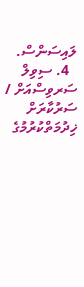ލައިސަންސް.
  4. ސިވިލް ސަރވިސްއަށް / ސަރުކާރަށް ޚިދުމަތްކުރުމުގެ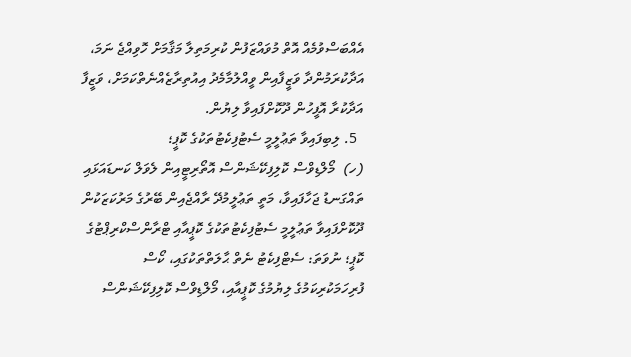އެއްބަސްވުމެއް އޮތް މުވައްޒަފުން ކުރިމަތިލާ މަޤާމަށް ހޮވިއްޖެ ނަމަ، އަދާކުރަމުންދާ ވަޒީފާއިން ވީއްލުމާމެދު އިއުތިރާޒެއްނެތްކަމަށް، ވަޒީފާ އަދާކުރާ އޮފީހުން ދޫކޮށްފައިވާ ލިޔުން.
  5. ލިބިފައިވާ ތަޢުލީމީ ސެޓުފިކެޓުތަކުގެ ކޮޕީ؛
(ހ)  މޯލްޑިވްސް ކޮލިފިކޭޝަންސް އޮތޯރިޓީއިން ލެވަލް ކަނޑައަޅައި ތައްގަނޑު ޖަހާފައިވާ، މަތީ ތަޢުލީމުދޭ ރާއްޖެއިން ބޭރުގެ މަރުކަޒަކުން ދޫކޮށްފައިވާ ތަޢުލީމީ ސެޓުފިކެޓުތަކުގެ ކޮޕީއާއި ޓްރާންސްކްރިޕްޓުގެ ކޮޕީ؛ ނުވަތަ: ސެޓްފިކެޓު ނެތް ޙާލަތްތަކުގައި، ކޯސް ފުރިހަމަކުރިކަމުގެ ލިޔުމުގެ ކޮޕީއާއި، މޯލްޑިވްސް ކޮލިފިކޭޝަންސް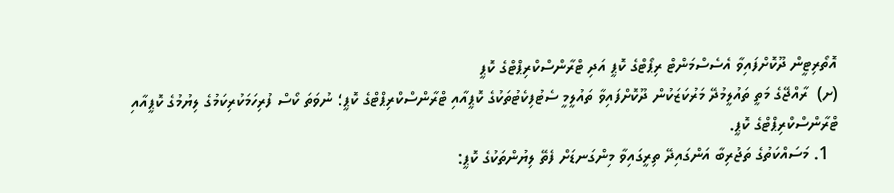އޮތޯރިޓީން ދޫކޮށްފައިވާ އެސެސްމަންޓް ރިޕޯޓްގެ ކޮޕީ އަދި ޓްރާންސްކްރިޕްޓްގެ ކޮޕީ
(ށ)  ރާއްޖޭގެ މަތީ ތައުލީމުދޭ މަރުކަޒަކުން ދޫކޮށްފައިވާ ތައުލީމީ ސެޓުފިކެޓުތަކުގެ ކޮޕީއާއި ޓްރާންސްކްރިޕްޓްގެ ކޮޕީ؛ ނުވަތަ ކޯސް ފުރިހަމަކުރިކަމުގެ ލިޔުމުގެ ކޮޕީއާއި ޓްރާންސްކްރިޕްޓްގެ ކޮޕީ.
  1. މަސައްކަތުގެ ތަޖުރިބާ އަންގައިދޭ ތިރީގައިވާ މިންގަނޑަށް ފެތޭ ލިޔުންތަކުގެ ކޮޕީ: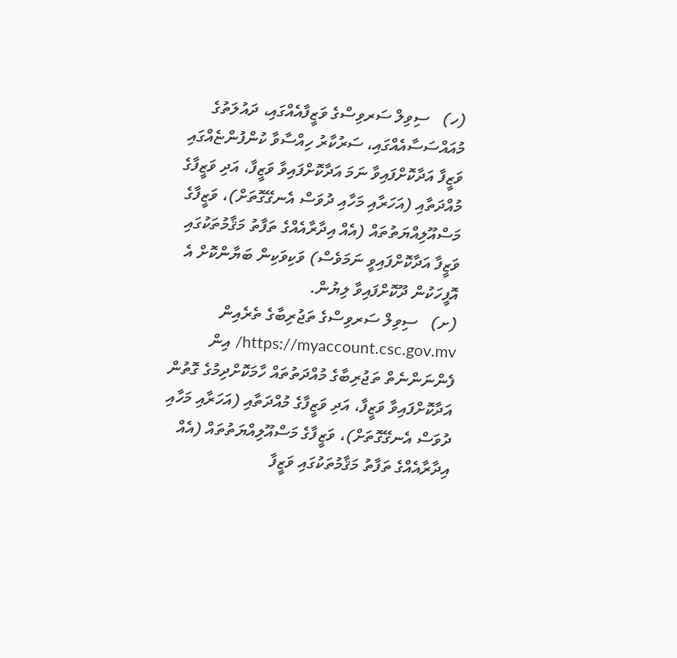(ހ)   ސިވިލް ސަރވިސްގެ ވަޒީފާއެއްގައި، ދައުލަތުގެ މުއައްސަސާއެއްގައި، ސަރުކާރު ހިއްސާވާ ކުންފުންޏެއްގައި ވަޒީފާ އަދާކޮށްފައިވާ ނަމަ އަދާކޮށްފައިވާ ވަޒީފާ، އަދި ވަޒީފާގެ މުއްދަތާއި (އަހަރާއި މަހާއި ދުވަސް އެނގޭގޮތަށް)، ވަޒީފާގެ މަސްއޫލިއްޔަތުތައް (އެއް އިދާރާއެއްގެ ތަފާތު މަޤާމުތަކުގައި ވަޒީފާ އަދާކޮށްފައިވީ ނަމަވެސް) ވަކިވަކިން ބަޔާންކޮށް އެ އޮފީހަކުން ދޫކޮށްފައިވާ ލިޔުން.
(ށ)   ސިވިލް ސަރވިސްގެ ތަޖުރިބާގެ ތެރެއިން https://myaccount.csc.gov.mv/ އިން ފެންނަންނެތް ތަޖުރިބާގެ މުއްދަތުތައް ހާމަކޮށްދިމުގެ ގޮތުން އަދާކޮށްފައިވާ ވަޒީފާ، އަދި ވަޒީފާގެ މުއްދަތާއި (އަހަރާއި މަހާއި ދުވަސް އެނގޭގޮތަށް)، ވަޒީފާގެ މަސްއޫލިއްޔަތުތައް (އެއް އިދާރާއެއްގެ ތަފާތު މަޤާމުތަކުގައި ވަޒީފާ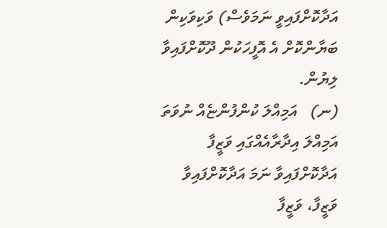އަދާކޮށްފައިވީ ނަމަވެސް) ވަކިވަކިން ބަޔާންކޮށް އެ އޮފީހަކުން ދޫކޮށްފައިވާ ލިޔުން.
(ނ)   އަމިއްލަ ކުންފުންޏެއް ނުވަތަ އަމިއްލަ އިދާރާއެއްގައި ވަޒީފާ އަދާކޮށްފައިވާ ނަމަ އަދާކޮށްފައިވާ ވަޒީފާ، ވަޒީފާ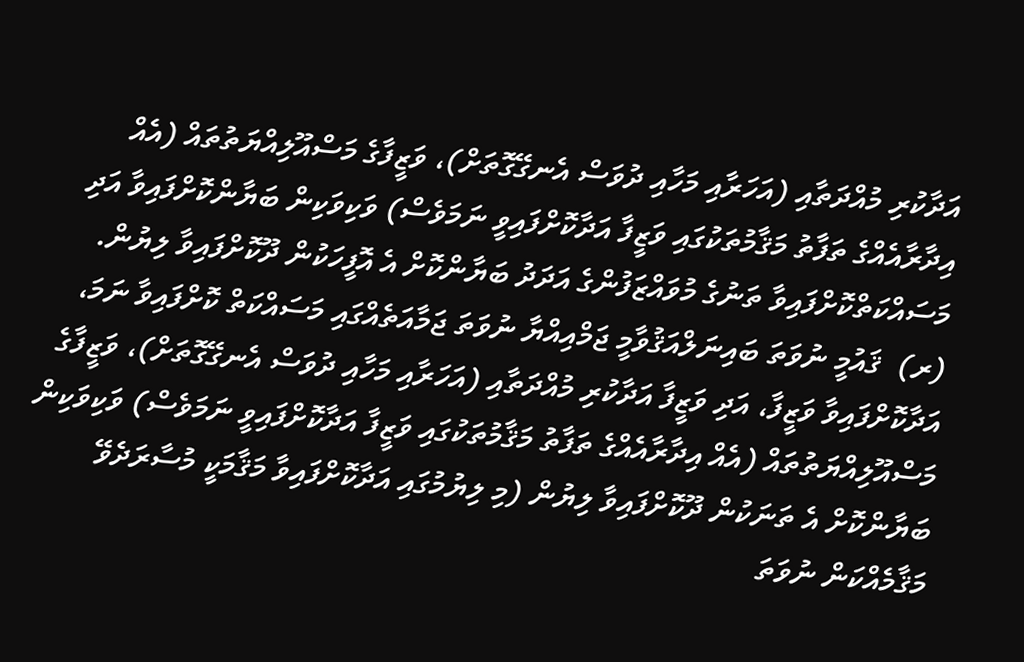އަދާކުރި މުއްދަތާއި (އަހަރާއި މަހާއި ދުވަސް އެނގޭގޮތަށް)، ވަޒީފާގެ މަސްއޫލިއްޔަތުތައް (އެއް އިދާރާއެއްގެ ތަފާތު މަޤާމުތަކުގައި ވަޒީފާ އަދާކޮށްފައިވީ ނަމަވެސް) ވަކިވަކިން ބަޔާންކޮށްފައިވާ އަދި މަސައްކަތްކޮށްފައިވާ ތަނުގެ މުވައްޒަފުންގެ އަދަދު ބަޔާންކޮށް އެ އޮފީހަކުން ދޫކޮށްފައިވާ ލިޔުން.
(ރ)  ޤައުމީ ނުވަތަ ބައިނަލްއަޤުވާމީ ޖަމްއިއްޔާ ނުވަތަ ޖަމާއަތެއްގައި މަސައްކަތް ކޮށްފައިވާ ނަމަ، އަދާކޮށްފައިވާ ވަޒީފާ، އަދި ވަޒީފާ އަދާކުރި މުއްދަތާއި (އަހަރާއި މަހާއި ދުވަސް އެނގޭގޮތަށް)، ވަޒީފާގެ މަސްއޫލިއްޔަތުތައް (އެއް އިދާރާއެއްގެ ތަފާތު މަޤާމުތަކުގައި ވަޒީފާ އަދާކޮށްފައިވީ ނަމަވެސް) ވަކިވަކިން ބަޔާންކޮށް އެ ތަނަކުން ދޫކޮށްފައިވާ ލިޔުން (މި ލިޔުމުގައި އަދާކޮށްފައިވާ މަޤާމަކީ މުސާރަދެވޭ މަޤާމެއްކަން ނުވަތަ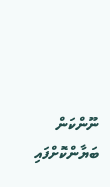ނޫންކަން ބަޔާންކޮށްފައި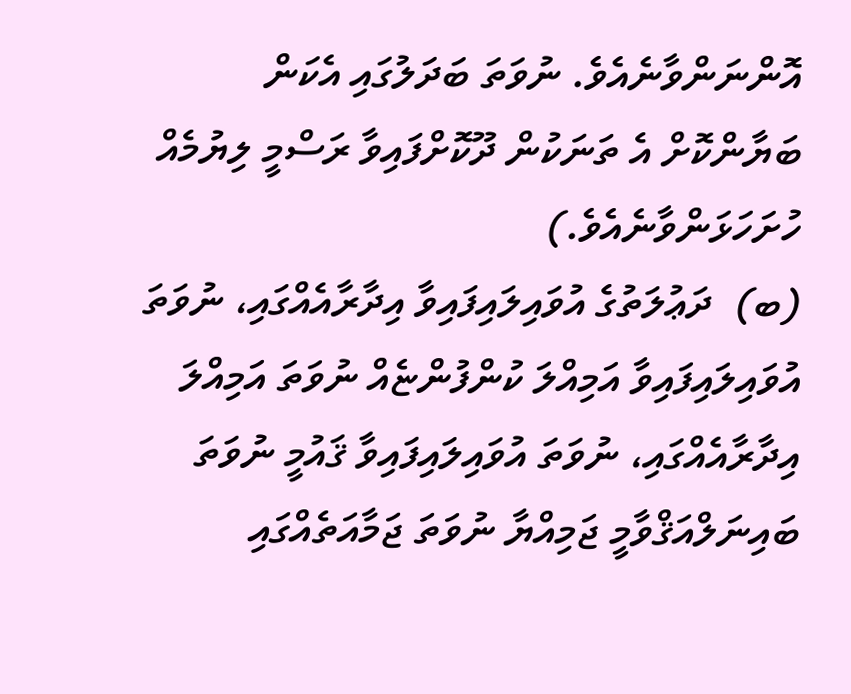އޮންނަންވާނެއެވެ. ނުވަތަ ބަދަލުގައި އެކަން ބަޔާންކޮށް އެ ތަނަކުން ދޫކޮށްފައިވާ ރަސްމީ ލިޔުމެއް ހުށަހަޅަންވާނެއެވެ.)
(ބ)  ދަޢުލަތުގެ އުވައިލައިފައިވާ އިދާރާއެއްގައި، ނުވަތަ އުވައިލައިފައިވާ އަމިއްލަ ކުންފުންޏެއް ނުވަތަ އަމިއްލަ އިދާރާއެއްގައި، ނުވަތަ އުވައިލައިފައިވާ ޤައުމީ ނުވަތަ ބައިނަލްއަޤްވާމީ ޖަމިއްޔާ ނުވަތަ ޖަމާއަތެއްގައި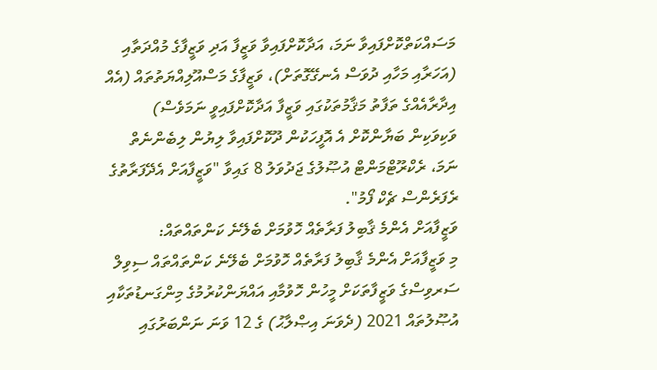މަސައްކަތްކޮށްފައިވާ ނަމަ، އަދާކޮށްފައިވާ ވަޒީފާ އަދި ވަޒީފާގެ މުއްދަތާއި (އަހަރާއި މަހާއި ދުވަސް އެނގޭގޮތަށް)، ވަޒީފާގެ މަސްއޫލިއްޔަތުތައް (އެއް އިދާރާއެއްގެ ތަފާތު މަޤާމުތަކުގައި ވަޒީފާ އަދާކޮށްފައިވީ ނަމަވެސް) ވަކިވަކިން ބަޔާންކޮށް އެ އޮފީހަކުން ދޫކޮށްފައިވާ ލިޔުން ލިބެންނެތް ނަމަ، ރެކްރޫޓްމަންޓް އުޞޫލުގެ ޖަދުވަލު 8 ގައިވާ "ވަޒީފާއަށް އެދޭފަރާތުގެ ރެފަރެންސް ޗެކް ފޯމު".
ވަޒީފާއަށް އެންމެ ޤާބިލު ފަރާތެއް ހޮވުމަށް ބެލޭނެ ކަންތައްތައް:
މި ވަޒީފާއަށް އެންމެ ޤާބިލު ފަރާތެއް ހޮވުމަށް ބެލޭނެ ކަންތައްތައް ސިވިލް ސަރވިސްގެ ވަޒީފާތަކަށް މީހުން ހޮވުމާއި އައްޔަންކުރުމުގެ މިންގަނޑުތަކާއި އުޞޫލުތައް 2021 (ދެވަނަ އިޞްލާޙު) ގެ 12 ވަނަ ނަންބަރުގައި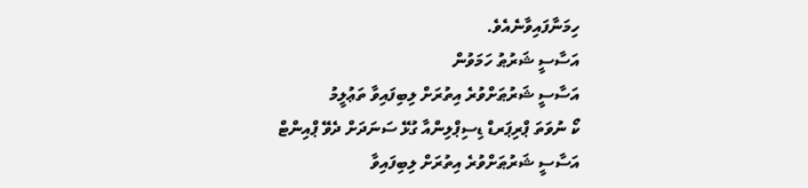ހިމަނާފައިވާނެއެވެ.
އަސާސީ ޝަރުޠު ހަމަވުން
އަސާސީ ޝަރުޠަށްވުރެ އިތުރަށް ލިބިފައިވާ ތަޢުލީމު
ކޯ ނުވަތަ ޕްރިޕަރޑް ޑިސިޕްލިންއާ ގުޅޭ ސަނަދަށް ދެވޭ ޕްއިންޓް
އަސާސީ ޝަރުޠަށްވުރެ އިތުރަށް ލިބިފައިވާ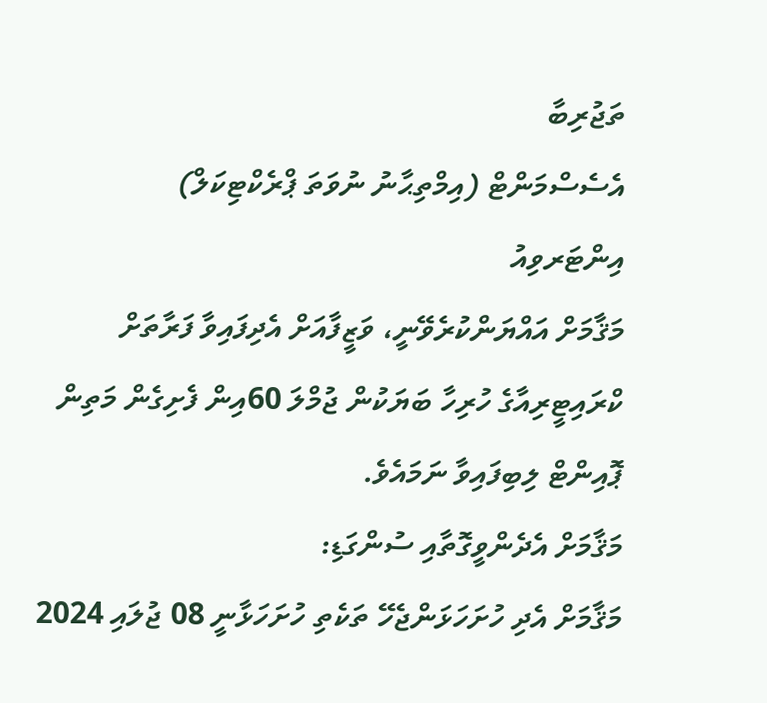ތަޖުރިބާ
އެސެސްމަންޓް (އިމްތިޙާނު ނުވަތަ ޕްރެކްޓިކަލް)
އިންޓަރވިއު
މަޤާމަށް އައްޔަންކުރެވޭނީ، ވަޒީފާއަށް އެދިފައިވާ ފަރާތަށް ކްރައިޓީރިއާގެ ހުރިހާ ބަޔަކުން ޖުމްލަ 60އިން ފެށިގެން މަތިން ޕޮއިންޓް ލިބިފައިވާ ނަމައެވެ.
މަޤާމަށް އެދެންވީގޮތާއި ސުންގަޑި:
މަޤާމަށް އެދި ހުށަހަޅަންޖެހޭ ތަކެތި ހުށަހަޅާނީ 08 ޖުލައި 2024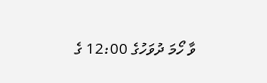ވާ ހޯމަ ދުވަހުގެ 12:00 ގެ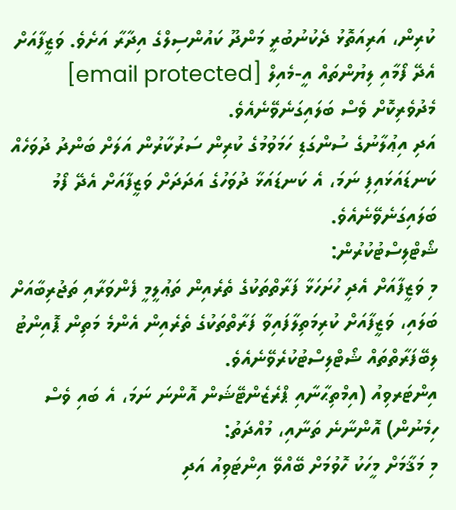ކުރިން، އަރިއަތޮޅު ދެކުނުބުރީ މަންދޫ ކައުންސިލްގެ އިދާރާ އަށެވެ. ވަޒީފާއަށް އެދޭ ފޯމާއި ލިޔުންތައް އީ-މެއިލް [email protected]   މެދުވެރިކޮށް ވެސް ބަލައިގަނެވޭނެއެވެ.
އަދި އިޢުލާނުގެ ސުންގަޑި ހަމަވުމުގެ ކުރިން ސަރުކާރުން އަލަށް ބަންދު ދުވަހެއް ކަނޑައަޅައިފި ނަމަ، އެ ކަނޑައަޅާ ދުވަހުގެ އަދަދަށް ވަޒީފާއަށް އެދޭ ފޯމު ބަލައިގަނެވޭނެއެވެ.
ޝޯޓްލިސްޓުކުރުން:
މި ވަޒީފާއަށް އެދި ހުށަހަޅާ ފަރާތްތަކުގެ ތެރެއިން ތަޢުލީމީ ފެންވަރާއި ތަޖުރިބާއަށް ބަލައި، ވަޒީފާއަށް ކުރިމަތިލާފައިވާ ފަރާތްތަކުގެ ތެރެއިން އެންމެ މަތިން ޕޮއިންޓު ލިބޭފަރާތްތައް ޝޯޓްލިސްޓުކުރެވޭނެއެވެ.
އިންޓަރވިއު (އިމްތިޙާނާއި ޕްރެޒެންޓޭޝަން އޮންނަ ނަމަ، އެ ބައި ވެސް ހިމެނުން) އޮންނާނެ ތަނާއި، މުއްދަތު:
މި މަޤާމަށް މީހަކު ހޮވުމަށް ބޭއްވޭ އިންޓަވިއު އަދި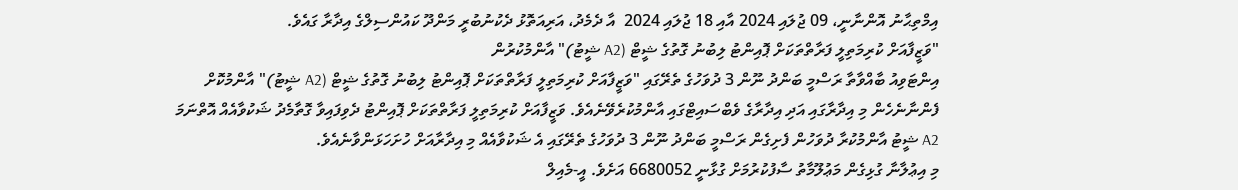އިމްތިޙާނު އޮންނާނީ، 09 ޖުލައި 2024 އާއި 18 ޖުލައި 2024  އާ ދެމެދު، އަރިއަތޮޅު ދެކުނުބުރީ މަންދޫ ކައުންސިލްގެ އިދާރާ ގައެވެ.
"ވަޒީފާއަށް ކުރިމަތިލީ ފަރާތްތަކަށް ޕޮއިންޓު ލިބުނު ގޮތުގެ ޝީޓް (A2 ޝީޓު)" އާންމުކުރުން
އިންޓަވިއު ބާއްވާތާ ރަސްމީ ބަންދު ނޫން 3 ދުވަހުގެ ތެރޭގައި "ވަޒީފާއަށް ކުރިމަތިލީ ފަރާތްތަކަށް ޕޮއިންޓު ލިބުނު ގޮތުގެ ޝީޓް (A2 ޝީޓު)" އާންމުކޮށް ފެންނާނެހެން މި އިދާރާގައި އަދި އިދާރާގެ ވެބްސައިޓްގައި އާންމުކުރެވޭނެއެވެ. ވަޒީފާއަށް ކުރިމަތިލީ ފަރާތްތަކަށް ޕޮއިންޓު ދެވިފައިވާ ގޮތާމެދު ޝަކުވާއެއް އޮތްނަމަ A2 ޝީޓު އާންމުކުރާ ދުވަހުން ފެށިގެން ރަސްމީ ބަންދު ނޫން 3 ދުވަހުގެ ތެރޭގައި އެ ޝަކުވާއެއް މި އިދާރާއަށް ހުށަހަޅަންވާނެއެވެ.
މި އިޢުލާނާ ގުޅިގެން މަޢުލޫމާތު ސާފުކުރުމަށް ގުޅާނީ 6680052 އަށެވެ. އީ-މެއިލް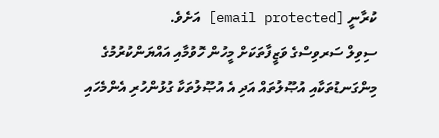ކުރާނީ [email protected] އަށެވެ.
ސިވިލް ސަރވިސްގެ ވަޒީފާތަކަށް މީހުން ހޮވުމާއި އައްޔަންކުރުމުގެ މިންގަނޑުތަކާއި އުޞޫލުތައް އަދި އެ އުޞޫލުތަކާ ގުޅުންހުރި އެންމެހައި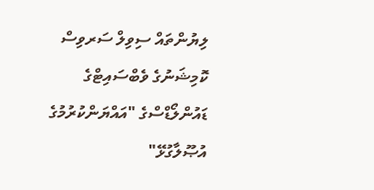ލިޔުންތައް ސިވިލް ސަރވިސް ކޮމިޝަނުގެ ވެބްސައިޓްގެ ޑައުންލޯޑްސްގެ "އައްޔަންކުރުމުގެ އުޞޫލާގުޅޭ"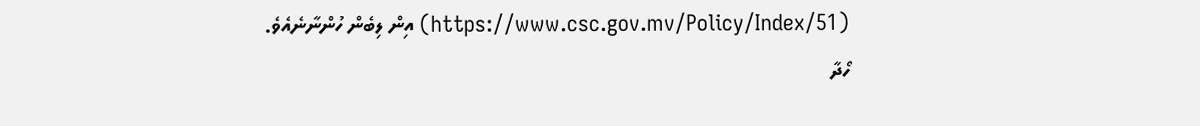(https://www.csc.gov.mv/Policy/Index/51) އިން ލިބެން ހުންނާނެއެވެ.
ހޯދާ